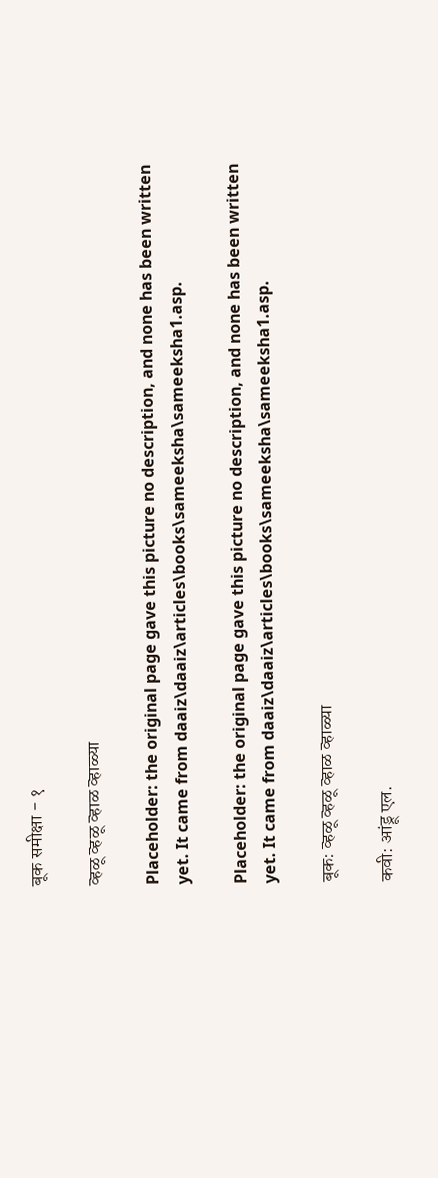बूक समीक्षा - १

व्हळू व्हळू व्हाळ व्हाळ्या

Placeholder: the original page gave this picture no description, and none has been written yet. It came from daaiz\daaiz\articles\books\sameeksha\sameeksha1.asp.

Placeholder: the original page gave this picture no description, and none has been written yet. It came from daaiz\daaiz\articles\books\sameeksha\sameeksha1.asp.

बूक: व्हळू व्हळू व्हाळ व्हाळ्या

कवी: आंड्रू एल.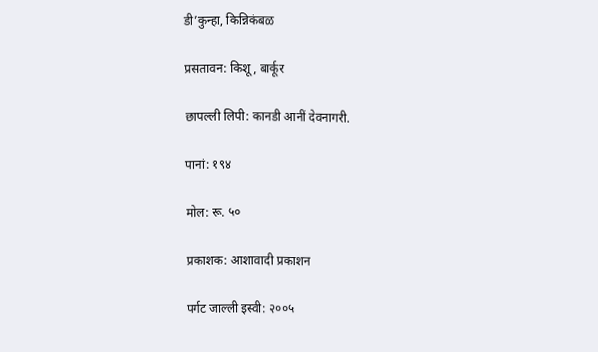डी’कुन्हा, किन्निकंबळ

प्रसतावन: किशू, बार्कूर

छाप‌ल्ली लिपी: कानडी आनीं देव‌नागरी.

पानां: १९४

मोल: रू. ५०

प्रकाशक: आशावादी प्रकाशन

पर्गट जाल्ली इस्वी: २००५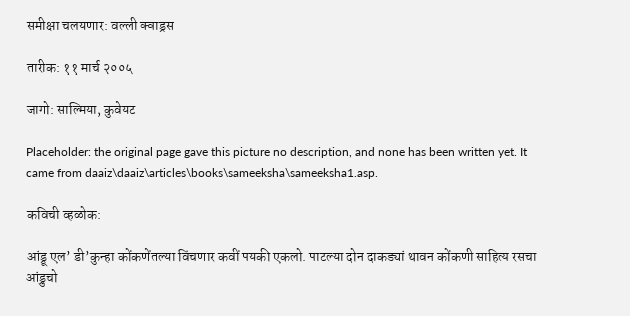समीक्षा चलयणार: वल्ली क्वाड्रस

तारीक: ११ मार्च २००५

जागो: साल्मिया, कुवेयट

Placeholder: the original page gave this picture no description, and none has been written yet. It came from daaiz\daaiz\articles\books\sameeksha\sameeksha1.asp.

कविची व्हळोक:

आंड्रू एल’ डी’कुन्हा कोंकणेंतल्या विंचणार कवीं पयकी एकलो. पाटल्या दोन दाकड्यां थावन कोंकणी साहित्य रसचा आंड्रुचो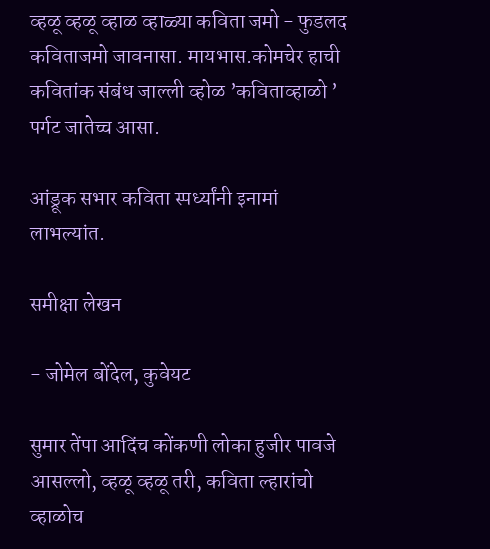व्हळू व्हळू व्हाळ व्हाळ्या कविता जमो - फुडलद कविताजमो जावनासा. माय‌भास.कोम‌चेर हाची कवितांक संबंध जाल्ली व्होळ ’कविताव्हाळो ’ पर्गट जातेच्च आसा.

आंड्रूक सभार कविता स्पर्ध्यांनी इनामां लाभल्यांत.

समीक्षा लेखन

- जोमेल बोंदेल, कुवेयट

सुमार तेंपा आदिंच कोंकणी लोका हुजीर पावजे आसल्लो, व्हळू व्हळू तरी, कविता ल्हारांचो व्हाळोच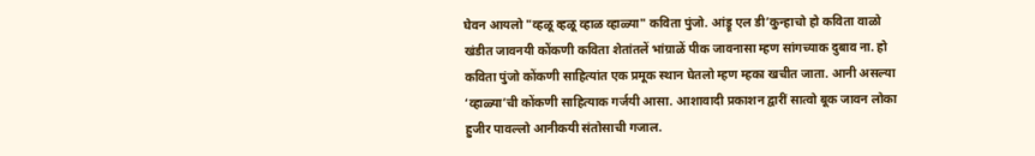घेवन आयलो "व्हळू व्हळू व्हाळ व्हाळ्या" कविता पुंजो. आंड्रू एल डी’कुन्हाचो हो कविता वाळो खंडीत जावन‌यी कोंकणी कविता शेतांतलें भांग्राळें पीक जावनासा म्हण सांगच्याक दुबाव ना. हो कविता पुंजो कोंकणी साहित्यांत एक प्रमूक स्थान घेतलो म्हण म्हका खचीत जाता. आनी असल्या ‘व्हाळ्या’ची कोंकणी साहित्याक गर्ज‌यी आसा. आशावादी प्रकाशन द्वारीं सात्वो बूक जावन लोका हुजीर पाव‌ल्लो आनीक‌यी संतोसाची गजाल.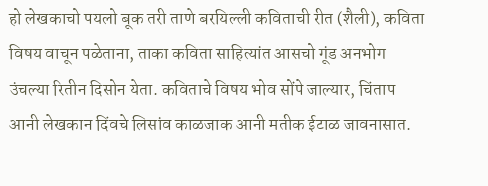हो लेखकाचो पयलो बूक तरी ताणे बरयिल्ली कविताची रीत (शैली), कविता विषय वाचून पळेताना, ताका कविता साहित्यांत आसचो गूंड अनभोग उंचल्या रितीन दिसोन येता. कविताचे विषय भोव सोंपे जाल्यार, चिंताप आनी लेखकान दिंवचे लिसांव काळजाक आनी मतीक ईटाळ जावनासात.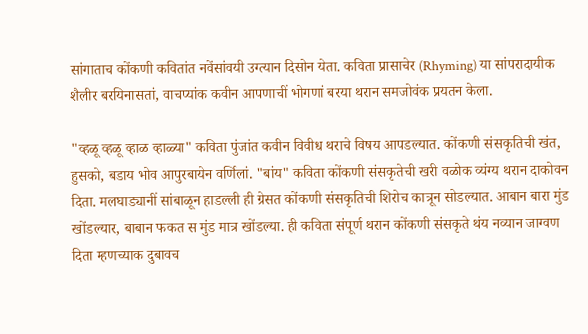सांगाताच कोंकणी कवितांत नवेंसांव‌यी उग्त्यान दिसोन येता. कविता प्रासाचेर (Rhyming) या सांपरादायीक शैलीर बरयिनासतां, वाचप्यांक कवीन आपणाचीं भोगणां बर‍या थरान समजोवंक प्रयतन केला.

"व्हळू व्हळू व्हाळ व्हाळ्या" कविता पुंजांत कवीन विवीध थराचे विषय आपडल्यात. कोंकणी संसकृतिची खंत, हुसको, बडाय भोव आपुरबायेन वर्णिलां. "बांय" कविता कोंकणी संसकृतेची खरी वळोक व्यंग्य थरान दाकोवन दिता. मलघाड्यानीं सांबाळून हाड‌ल्ली ही ग्रेसत कोंकणी संसकृतिची शिरोच कात्रून सोडल्यात. आबान बारा मुंड खोंडल्यार, बाबान फकत स मुंड मात्र खोंडल्या. ही कविता संपूर्ण थरान कोंकणी संसकृते थंय नव्यान जाग्वण दिता म्हणच्याक दुबाव‌च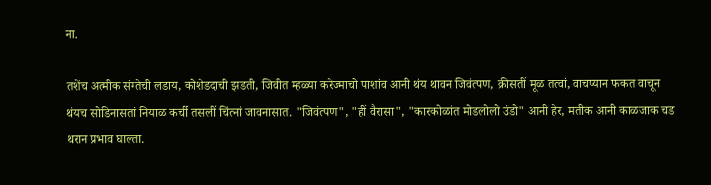ना.

तशेंच अत्मीक संग्तेची लडाय, कोशेडदाची झडती, जिवीत म्हळ्या करेज्माचो पाशांव आनी थंय थावन जिवंत्पण, क्रीसतीं मूळ तत्वां, वाचप्यान फकत वाचून थंयच सोडिनासतां नियाळ कर्ची तसलीं चिंत्नां जावनासात. "जिवंत्पण", "हीं वैरासा", "कार‍कोळांत मोडलोलो उंडो" आनी हेर, मतीक आनी काळजाक चड थरान प्रभाव घाल्ता.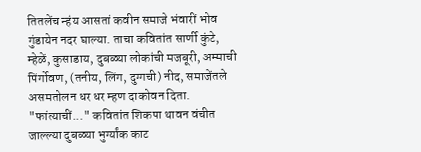तितलेंच न्हंय आसतां कवीन समाजे भंवारीं भोव गुंडायेन नदर घाल्या. ताचा कवितांत सार्णी कुंटे, म्हेळें, कुसाडाय, दुबळ्या लोकांची मजबूरी, अम्माची पिंर्गोवण, (तनीय, लिंग, दुग्गची) नीद, समाजेंतले असमतोलन धर धर म्हण दाकोवन दिता. "फांत्याचीं..." कवितांत शिकपा थावन वंचीत जाल्ल्या दुबळ्या भुर्ग्यांक काट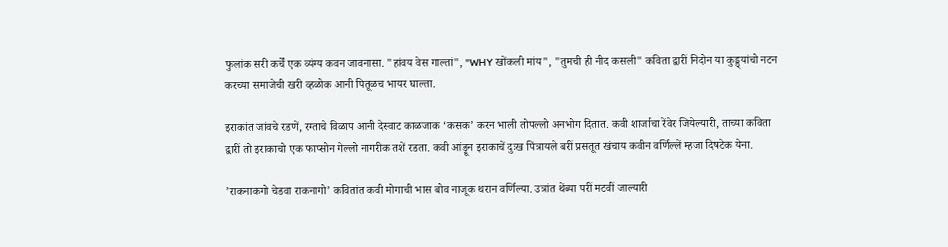फुलांक सरी कर्चें एक व्यंग्य कवन जावनासा. "हांव‌य वेस गाल्तां", "WHY खोंकली मांय", "तुमची ही नीद कसली" कविता द्वारीं निदोन या कुड्ड्यांचो नटन कर‍च्या समाजेची खरी व्हळोक आनी पितूळ‌च भायर घाल्ता.

इराकांत जांवचे रडणें, रग्ताचे विळाप आनी देस्वाट काळजाक ‘कसक’ कर‍न भाली तोप‌ल्लो अनभोग दितात. कवी शार्जाचा रेंवेर जियेल्यारी, ताच्या कविता द्वारीं तो इराकाचो एक फाप्सोन गेल्लो नागरीक तशें रडता. कवी आंड्रून इराकाचें दुःख पिंत्रायले बरीं प्रसतूत खंचाय कवीन वर्णिल्लें म्हजा दिषटेक येना.

’राकनाकगो चेडवा राकनागो’ कवितांत कवी मोगाची भास बोव नाजूक थरान वर्णिल्या. उत्रांत थेंब्या परीं मटवीं जाल्यारी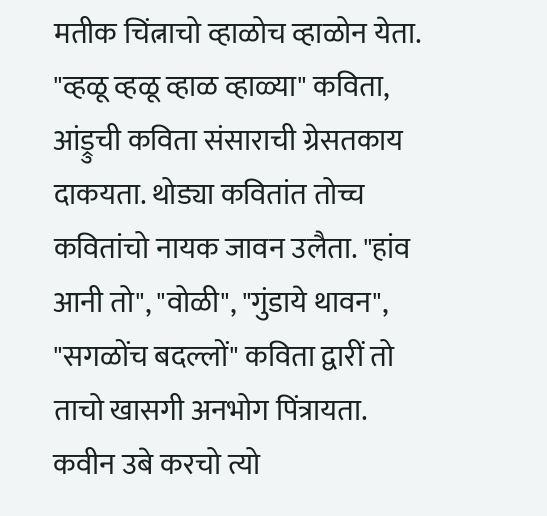मतीक चिंत्नाचो व्हाळोच व्हाळोन येता. "व्हळू व्हळू व्हाळ व्हाळ्या" कविता, आंड्रुची कविता संसाराची ग्रेसत‌काय दाकयता. थोड्या कवितांत तोच्च कवितांचो नायक जावन उलैता. "हांव आनी तो", "वोळी", "गुंडाये थावन", "सगळोंच बदल्लों" कविता द्वारीं तो ताचो खासगी अनभोग पिंत्रायता. कवीन उबे कर‍चो त्यो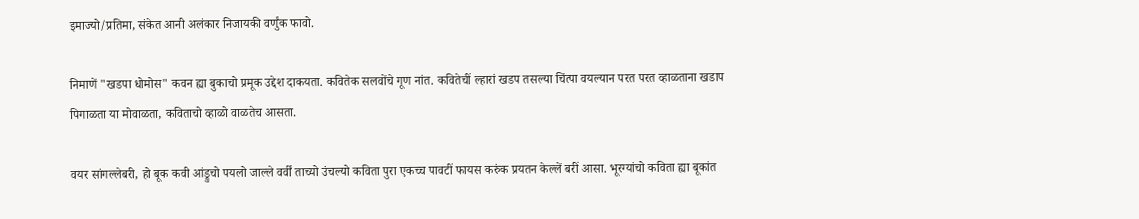इमाज्यो/प्रतिमा, संकेत आनी अलंकार निजायकी वर्णुंक फावो.

निमाणें "खडपा धोमोस" कवन ह्या बुकाचो प्रमूक उद्देश दाकयता. कवितेक सलवोंचे गूण नांत. कवितेचीं ल्हारां खडप तसल्या चिंत्पा वयल्यान परत परत व्हाळताना खडाप पिगाळता या मोवाळता, कविताचो व्हाळो वाळतेच आसता.

वयर सांग‌ल्लेबरी, हो बूक कवी आंड्रुचो पयलो जाल्ले वर्वीं ताच्यो उंचल्यो कविता पुरा एकच्च पावटीं फायस करुंक प्रयतन केल्लें बरीं आसा. भूर‍ग्यांचो कविता ह्या बूकांत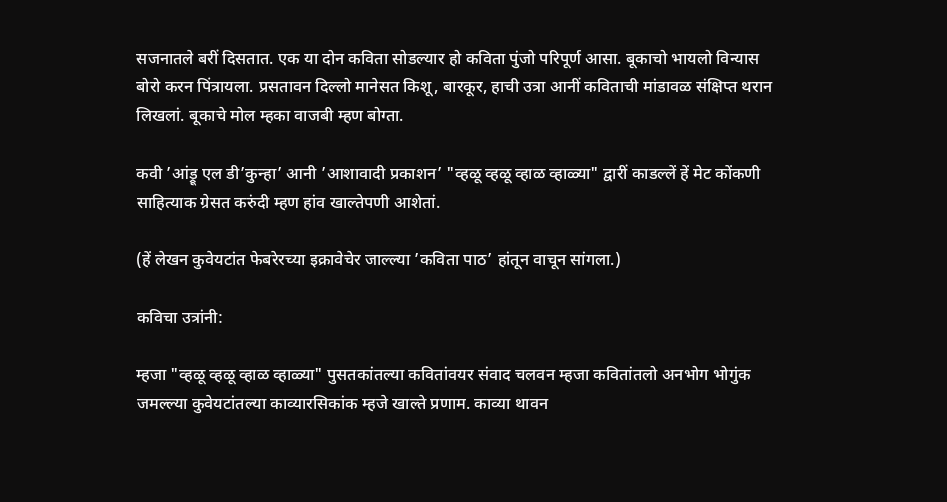सजनातले बरीं दिसतात. एक या दोन कविता सोडल्यार हो कविता पुंजो परिपूर्ण आसा. बूकाचो भायलो विन्यास बोरो कर‍न पिंत्रायला. प्रसतावन दिल्लो मानेसत किशू, बार‍कूर, हाची उत्रा आनीं कविताची मांडावळ संक्षिप्त थरान लिखलां. बूकाचे मोल म्हका वाजबी म्हण बोग्ता.

कवी ’आंड्रू एल डी’कुन्हा’ आनी ’आशावादी प्रकाशन’ "व्हळू व्हळू व्हाळ व्हाळ्या" द्वारीं काड‌ल्लें हें मेट कोंकणी साहित्याक ग्रेसत करुंदी म्हण हांव खाल्तेपणी आशेतां.

(हें लेखन कुवेयटांत फेबरेर‌च्या इक्रावेचेर जाल्ल्या ’कविता पाठ’ हांतून वाचून सांगला.)

कविचा उत्रांनी:

म्हजा "व्हळू व्हळू व्हाळ व्हाळ्या" पुसतकांतल्या कवितांवयर संवाद चलवन म्हजा कवितांतलो अनभोग भोगुंक जम‌ल्ल्या कुवेयटांतल्या काव्यारसिकांक म्हजे खाल्ते प्रणाम. काव्या थावन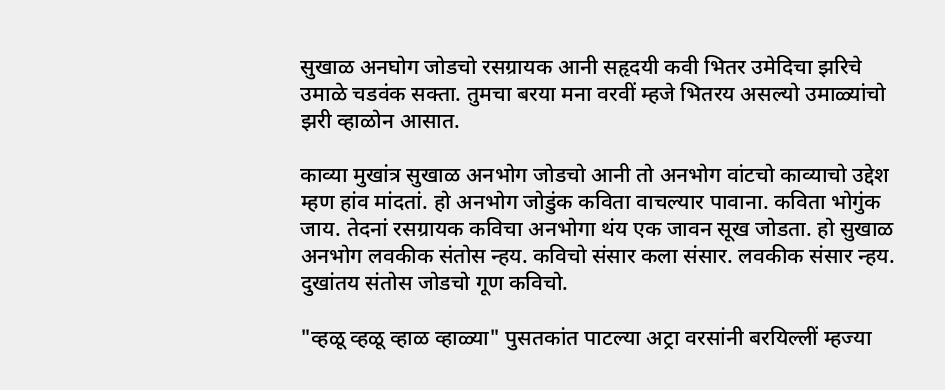सुखाळ अनघोग जोडचो रसग्रायक आनी सहृदयी कवी भितर उमेदिचा झरिचे उमाळे चडवंक सक्ता. तुमचा बर‍या मना वर‍वीं म्हजे भितर‌य असल्यो उमाळ्यांचो झरी व्हाळोन आसात.

काव्या मुखांत्र सुखाळ अनभोग जोडचो आनी तो अनभोग वांटचो काव्याचो उद्देश म्हण हांव मांदतां. हो अनभोग जोडुंक कविता वाचल्यार पावाना. कविता भोगुंक जाय. तेदनां रसग्रायक कविचा अनभोगा थंय एक जावन सूख जोडता. हो सुखाळ अनभोग लवकीक संतोस न्हय. कविचो संसार कला संसार. लवकीक संसार न्हय. दुखांत‌य संतोस जोडचो गूण कविचो.

"व्हळू व्हळू व्हाळ व्हाळ्या" पुसतकांत पाटल्या अट्रा वर‍सांनी बरयिल्लीं म्हज्या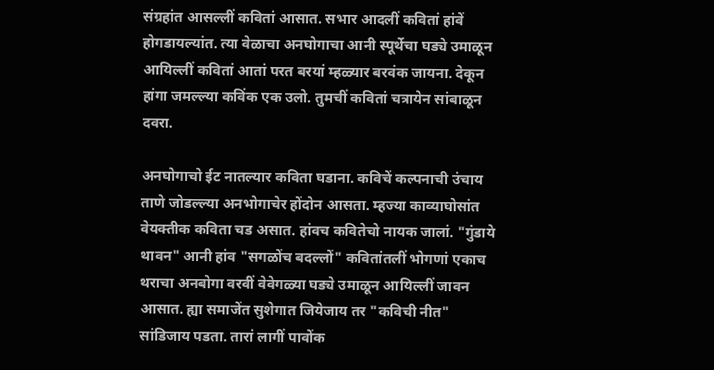संग्रहांत आस‌ल्लीं कवितां आसात. सभार आदलीं कवितां हांवें होगडायल्यांत. त्या वेळाचा अनघोगाचा आनी स्पूर्थेचा घड्ये उमाळून आयिल्लीं कवितां आतां परत बरयां म्हळ्यार बरवंक जायना. देकून हांगा जम‌ल्ल्या कविंक एक उलो. तुमचीं कवितां चत्रायेन सांबाळून दवरा.

अनघोगाचो ईट नातल्यार कविता घडाना. कविचें कल्पनाची उंचाय ताणे जोड‌ल्ल्या अनभोगाचेर होंदोन आसता. म्हज्या काव्याघोसांत वेयक्तीक कविता चड असात. हांव‌च कवितेचो नायक जालां. "गुंडाये थावन" आनी हांव "सगळोंच बदल्लों" कवितांतलीं भोगणां एकाच थराचा अनबोगा वर‍वीं वेवेगळ्या घड्ये उमाळून आयिल्लीं जावन आसात. ह्या समाजेंत सुशेगात जियेजाय तर "कविची नीत" सांडिजाय पडता. तारां लागीं पावोंक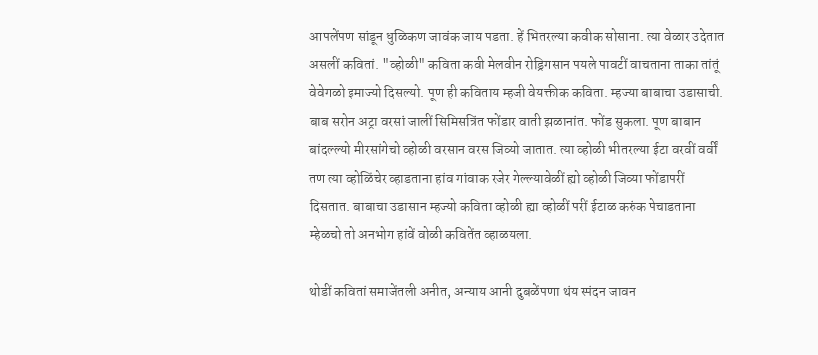आपलेंपण सांडून धुळिकण जावंक जाय पडता. हें भितर‍ल्या कवीक सोसाना. त्या वेळार उदेतात असलीं कवितां. "व्होळी" कविता कवी मेलवीन रोड्रिगसान पयले पावटीं वाचताना ताका तांतूं वेवेगळो इमाज्यो दिसल्यो. पूण ही कविताय म्हजी वेयक्तीक कविता. म्हज्या बाबाचा उडासाची. बाब सरोन अट्रा वर‍सां जालीं सिमिसत्रिंत फोंडार वाती झळानांत. फोंड सुकला. पूण बाबान बांद‌ल्ल्यो मीर‍सांगेचो व्होळी वर‍सान वर‍स जिव्यो जातात. त्या व्होळी भीत‌र‍ल्या ईटा वर‍वीं वर्वीं तण त्या व्होळिंचेर व्हाडताना हांव गांवाक रजेर गेल्ल्यावेळीं ह्यो व्होळी जिव्या फोंडापरीं दिसतात. बाबाचा उडासान म्हज्यो कविता व्होळी ह्या व्होळीं परीं ईटाळ करुंक पेचाडताना म्हेळचो तो अनभोग हांवें वोळी कवितेंत व्हाळयला.

थोडीं कवितां समाजेंतली अनीत, अन्याय आनी दुबळेंपणा थंय स्पंदन जावन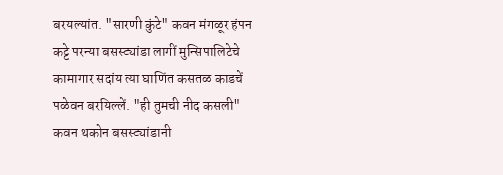बरयल्यांत. "सार‍णी कुंटे" कवन मंगळूर हंपन कट्टे पर‍न्या बस‌स्ट्यांडा लागीं मुन्सिपालिटेचे कामागार सदांय त्या घाणिंत कसतळ काडचें पळेवन बरयिल्लें. "ही तुमची नीद कसली" कवन थकोन बस‌स्ट्यांडानी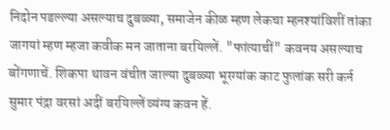निदोन पड‌ल्ल्या असल्याच दुबळ्या, समाजेन कीळ म्हण लेकचा म्हनश्यांविशीं तांका जागयां म्हण म्हजा कवीक मन जाताना बरयिल्लें. "फांत्याचीं" कवन‌य असल्याच बोंगणाचें. शिकपा थावन वंचीत जाल्या दुबळ्या भूर‍ग्यांक काट फुलांक सरी कर्न सुमार पंद्रा वर‍सां अदीं बरयिल्लें व्यंग्य कवन हें.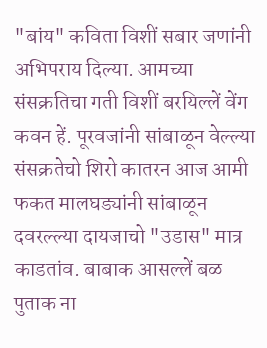"बांय" कविता विशीं सबार जणांनी अभिपराय दिल्या. आमच्या संसक्रतिचा गती विशीं बरयिल्लें वेंग कवन हें. पूर‍वजांनी सांबाळून वेल्ल्या संसक्रतेचो शिरो कातर‍न आज आमी फकत मालघड्यांनी सांबाळून दवर‌ल्ल्या दायजाचो "उडास" मात्र काडतांव. बाबाक आस‌ल्लें बळ पुताक ना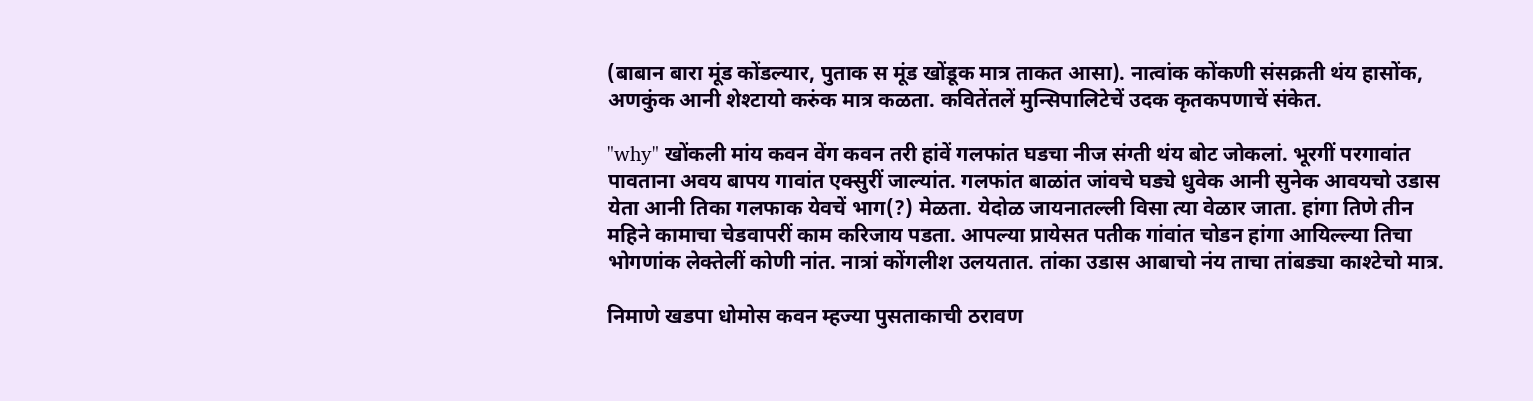(बाबान बारा मूंड कोंडल्यार, पुताक स मूंड खोंडूक मात्र ताकत आसा). नात्वांक कोंकणी संसक्रती थंय हासोंक, अणकुंक आनी शेश्टायो करुंक मात्र कळता. कवितेंतलें मुन्सिपालिटेचें उदक कृतक‌पणाचें संकेत.

"why" खोंकली मांय कवन वेंग कवन तरी हांवें गलफांत घडचा नीज संग्ती थंय बोट जोकलां. भूर‍गीं पर‍गावांत पावताना अवय बापय गावांत एक्सुरीं जाल्यांत. गलफांत बाळांत जांवचे घड्ये धुवेक आनी सुनेक आवयचो उडास येता आनी तिका गलफाक येवचें भाग(?) मेळता. येदोळ जायनात‌ल्ली विसा त्या वेळार जाता. हांगा तिणे तीन महिने कामाचा चेडवापरीं काम करिजाय पडता. आपल्या प्रायेसत पतीक गांवांत चोडन हांगा आयिल्ल्या तिचा भोगणांक लेक्तेलीं कोणी नांत. नात्रां कोंगलीश उलयतात. तांका उडास आबाचो नंय ताचा तांबड्या काश्टेचो मात्र.

निमाणे खडपा धोमोस कवन म्हज्या पुसताकाची ठरावण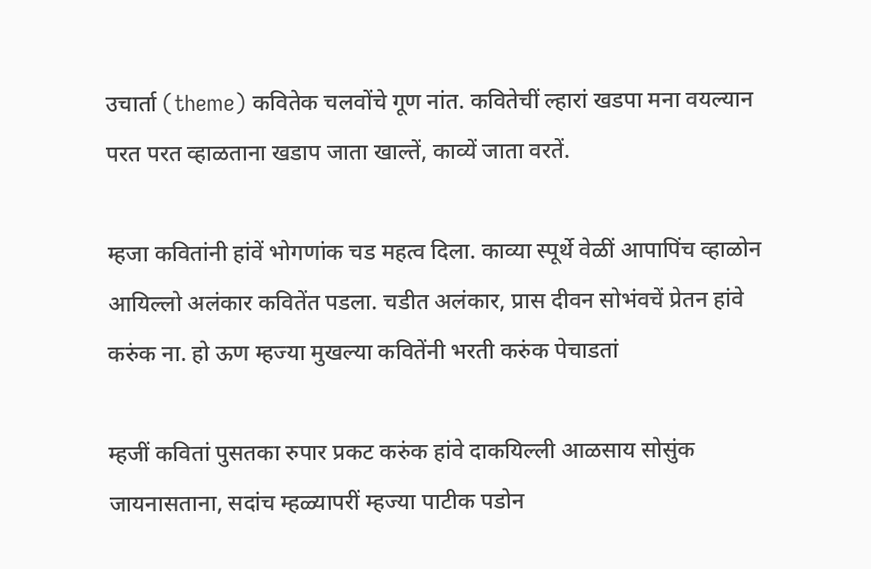उचार्ता (theme) कवितेक चलवोंचे गूण नांत. कवितेचीं ल्हारां खडपा मना वयल्यान परत परत व्हाळताना खडाप जाता खाल्तें, काव्यें जाता वर‍तें.

म्हजा कवितांनी हांवें भोगणांक चड महत्व दिला. काव्या स्पूर्थे वेळीं आपापिंच व्हाळोन आयिल्लो अलंकार कवितेंत पडला. चडीत अलंकार, प्रास दीवन सोभंवचें प्रेतन हांवे करुंक ना. हो ऊण म्हज्या मुखल्या कवितेंनी भर‍ती करुंक पेचाडतां

म्हजीं कवितां पुसतका रुपार प्रकट करुंक हांवे दाकयिल्ली आळसाय सोसुंक जायनासताना, सदांच म्हळ्यापरीं म्हज्या पाटीक पडोन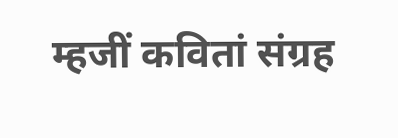म्हजीं कवितां संग्रह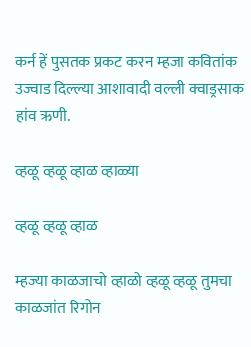कर्न हें पुसतक प्रकट कर‍न म्हजा कवितांक उज्वाड दिल्ल्या आशावादी वल्ली क्वाड्रसाक हांव ऋणी.

व्हळू व्हळू व्हाळ व्हाळ्या

व्हळू व्हळू व्हाळ

म्हज्या काळजाचो व्हाळो व्हळू व्हळू तुमचा काळजांत रिगोन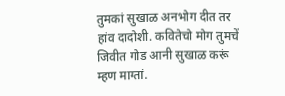तुमकां सुखाळ अनभोग दीत तर हांव दादोशी. कवितेचो मोग तुमचें जिवीत गोड आनी सुखाळ करूं म्हण माग्तां.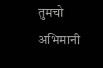तुमचो अभिमानी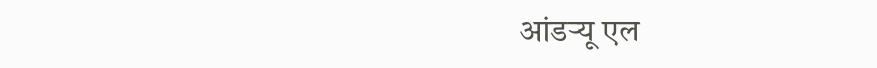आंडऱ्यू एल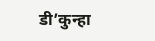डी’कुन्हा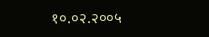१०.०२.२००५